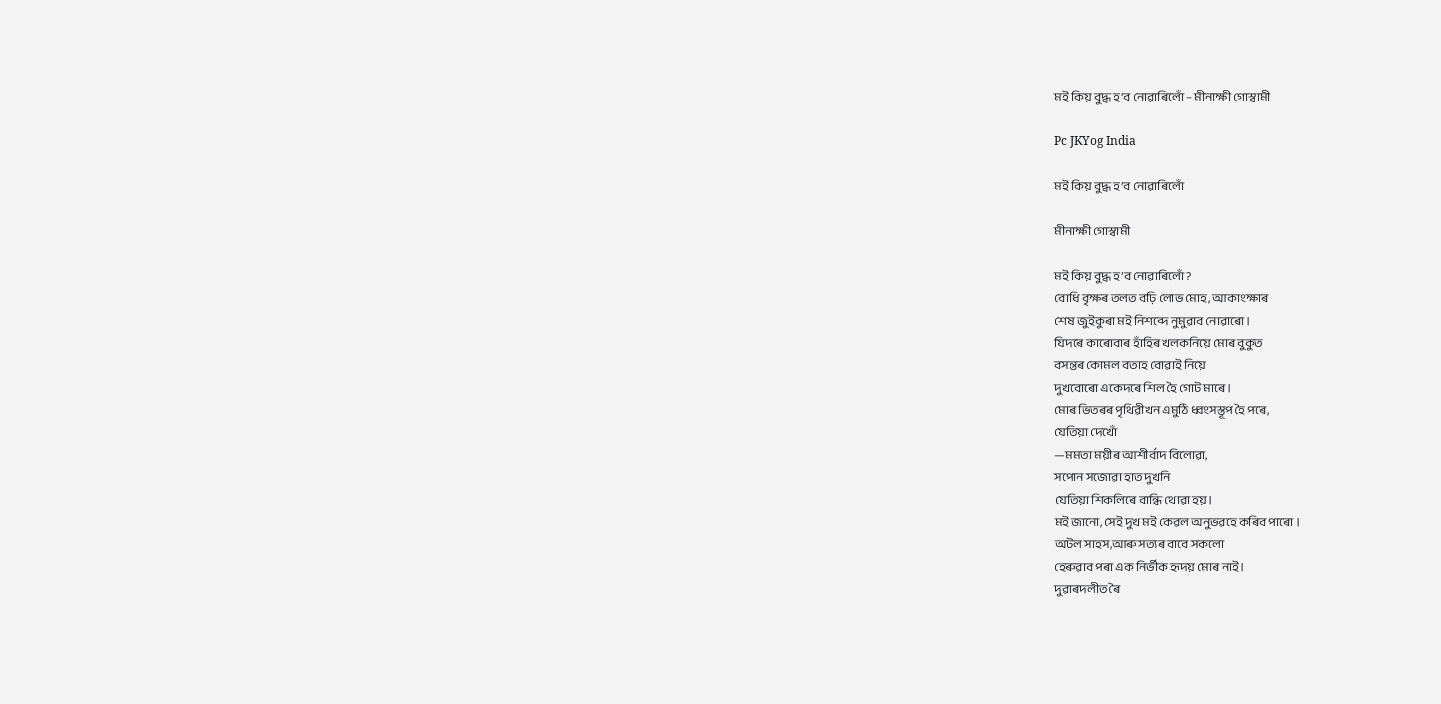মই কিয় বুদ্ধ হ’ব নোৱাৰিলোঁ – মীনাক্ষী গোস্বামী

Pc JKYog India

মই কিয় বুদ্ধ হ’ব নোৱাৰিলোঁ

মীনাক্ষী গোস্বামী

মই কিয় বুদ্ধ হ’ব নোৱাৰিলোঁ?
বোধি বৃক্ষৰ তলত বঢ়ি লোভ মোহ, আকাংক্ষাৰ
শেষ জুইকুৰা মই নিশব্দে নুমুৱাব নোৱাৰো।
যিদৰে কাৰোবাৰ হাঁহিৰ খলকনিয়ে মোৰ বুকুত
বসন্তৰ কোমল বতাহ বোৱাই নিয়ে
দুখবোৰো একেদৰে শিল হৈ গোট মাৰে।
মোৰ ভিতৰৰ পৃথিৱীখন এমুঠি ধ্বংসস্তূপ হৈ পৰে,
যেতিয়া দেখোঁ
—মমতা ময়ীৰ আশীৰ্বাদ বিলোৱা,
সপোন সজোৱা হাত‌ দুখনি
যেতিয়া শিকলিৰে বান্ধি থোৱা হয়।
মই জানো, সেই দুখ মই কেৱল অনুভৱহে কৰিব পাৰো ।
অটল সাহস,আৰু সত্যৰ বাবে সকলো
হেৰুৱাব পৰা এক নিৰ্ভীক হৃদয় মোৰ নাই।
দুৱাৰদলীত ৰৈ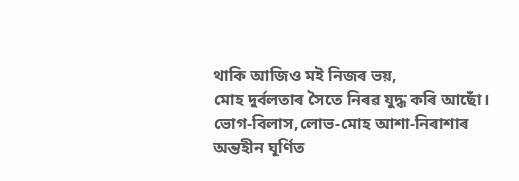থাকি আজিও মই নিজৰ ভয়,
মোহ দুৰ্বলতাৰ সৈতে নিৰৱ যুদ্ধ কৰি আছোঁ।
ভোগ-বিলাস,লোভ-মোহ আশা-নিৰাশাৰ
অন্তহীন ঘূৰ্ণিত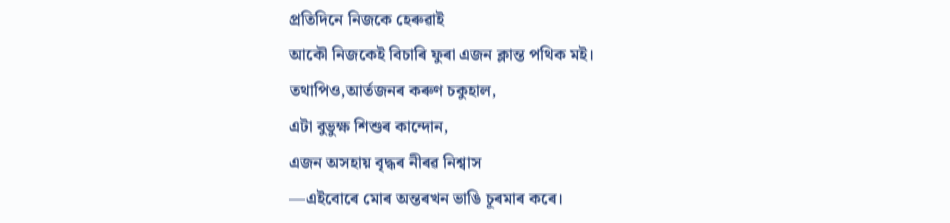প্ৰতিদিনে নিজকে হেৰুৱাই
আকৌ নিজকেই বিচাৰি ফুৰা এজন ক্লান্ত পথিক মই।
তথাপিও,আৰ্তজনৰ কৰুণ চকুহাল,
এটা বুভুক্ষ শিশুৰ কান্দোন,
এজন অসহায় বৃদ্ধৰ নীৰৱ নিশ্বাস
—এইবোৰে মোৰ অন্তৰখন ভাঙি চূৰমাৰ কৰে।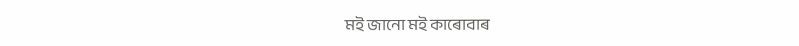মই জানো মই কাৰোবাৰ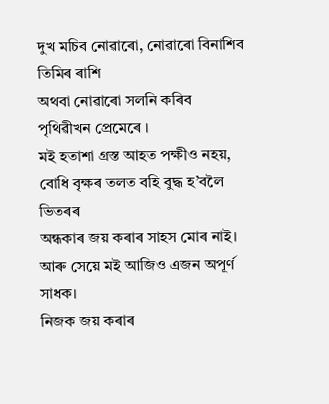দুখ মচিব নোৱাৰো, নোৱাৰো বিনাশিব তিমিৰ ৰাশি
অথবা নোৱাৰো সলনি কৰিব পৃথিৱীখন প্ৰেমেৰে ।
মই হতাশা গ্ৰস্ত আহত পক্ষীও নহয়,
বোধি বৃক্ষৰ তলত বহি বুদ্ধ হ’বলৈ ভিতৰৰ
অন্ধকাৰ জয় কৰাৰ সাহস মোৰ নাই।
আৰু সেয়ে মই আজিও এজন অপূৰ্ণ সাধক।
নিজক জয় কৰাৰ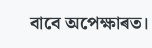বাবে অপেক্ষাৰত।